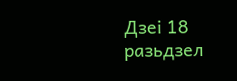Дзеі 18 разьдзел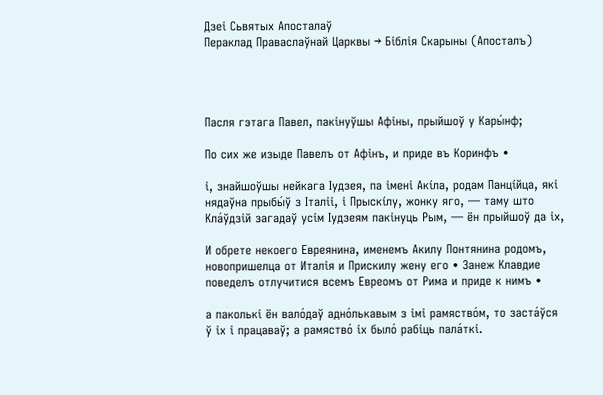Дзеі Сьвятых Апосталаў
Пераклад Праваслаўнай Царквы → Біблія Скарыны (Апосталъ)




Пасля гэтага Павел, пакінуўшы Афіны, прыйшоў у Кары́нф;

По сих же изыде Павелъ от Афінъ, и приде въ Коринфъ •

і, знайшоўшы нейкага Іудзея, па імені Акíла, родам Панцíйца, які нядаўна прыбы́ў з Італіі, і Прыскíлу, жонку яго, — таму што Кла́ўдзій загадаў усім Іудзеям пакінуць Рым, — ён прыйшоў да іх,

И обрете некоего Евреянина, именемъ Акилу Понтянина родомъ, новопришелца от Италія и Прискилу жену его • Занеж Клавдие поведелъ отлучитися всемъ Евреомъ от Рима и приде к нимъ •

а паколькі ён вало́даў адно́лькавым з імі рамяство́м, то заста́ўся ў іх і працаваў; а рамяство́ іх было́ рабіць пала́ткі.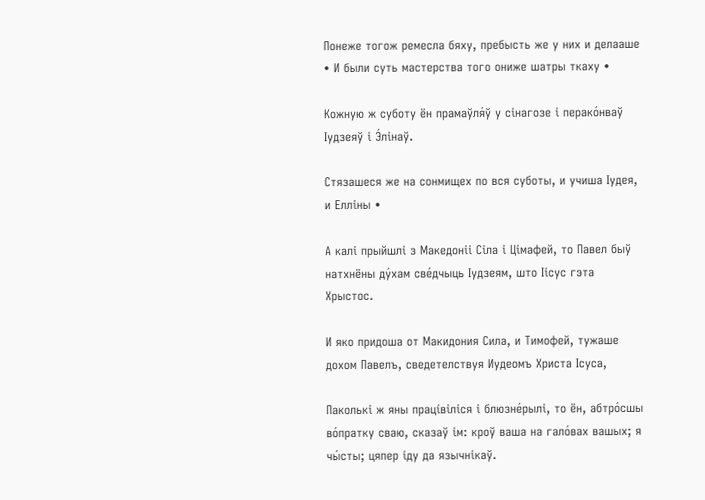Понеже тогож ремесла бяху, пребысть же у них и делааше • И были суть мастерства того ониже шатры ткаху •

Кожную ж суботу ён прамаўля́ў у сінагозе і перако́нваў Іудзеяў і Э́лінаў.

Стязашеся же на сонмищех по вся суботы, и учиша Іудея, и Елліны •

А калі прыйшлі з Македоніі Сіла і Цімафей, то Павел быў натхнёны ду́хам све́дчыць Іудзеям, што Іісус гэта Хрыстос.

И яко придоша от Макидония Сила, и Тимофей, тужаше дохом Павелъ, сведетелствуя Иудеомъ Христа Ісуса,

Паколькі ж яны працíвіліся і блюзне́рылі, то ён, абтро́сшы во́пратку сваю, сказаў ім: кроў ваша на гало́вах вашых; я чы́сты; цяпер іду да язычнікаў.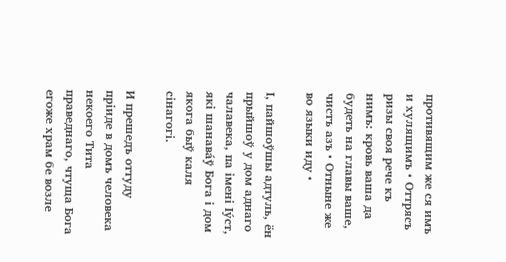противящим же ся имъ и хулящимъ • Оттрясъ ризы своя рече къ нимъ: кровь ваша да будеть на главы ваше, чистъ азъ • Отныне же во языки иду •

І, пайшоўшы адтуль, ён прыйшоў у дом аднаго чалавека, па імені Іу́ст, які шанава́ў Бога і дом якога быў каля сінагогі.

И прешедъ оттуду пріиде в домъ человека некоего Тита праведнаго, чтуща Бога егоже храм бе возле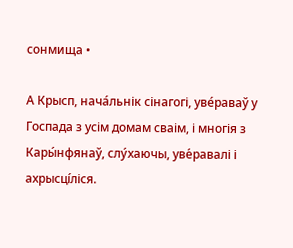сонмища •

А Крысп, нача́льнік сінагогі, уве́раваў у Госпада з усім домам сваім, і многія з Кары́нфянаў, слу́хаючы, уве́равалі і ахрысцíліся.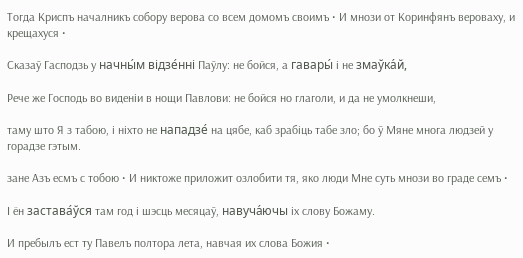Тогда Криспъ началникъ собору верова со всем домомъ своимъ • И мнози от Коринфянъ вероваху, и крещахуся •

Сказаў Гасподзь у начны́м відзе́нні Паўлу: не бойся, а гавары́ і не змаўка́й,

Рече же Господь во виденіи в нощи Павлови: не бойся но глаголи, и да не умолкнеши,

таму што Я з табою, і ніхто не нападзе́ на цябе, каб зрабіць табе зло; бо ў Мяне многа людзей у горадзе гэтым.

зане Азъ есмъ с тобою • И никтоже приложит озлобити тя, яко люди Мне суть мнози во граде семъ •

І ён застава́ўся там год і шэсць месяцаў, навуча́ючы іх слову Божаму.

И пребылъ ест ту Павелъ полтора лета, навчая их слова Божия •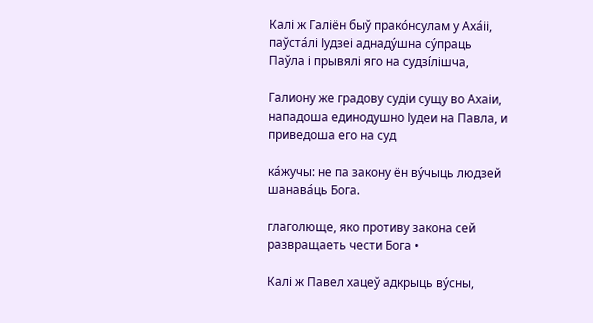Калі ж Галіён быў прако́нсулам у Аха́іі, паўста́лі Іудзеі аднаду́шна су́праць Паўла і прывялі яго на судзíлішча,

Галиону же градову судіи сущу во Ахаіи, нападоша единодушно Іудеи на Павла, и приведоша его на суд

ка́жучы: не па закону ён ву́чыць людзей шанава́ць Бога.

глаголюще, яко противу закона сей развращаеть чести Бога •

Калі ж Павел хацеў адкрыць ву́сны,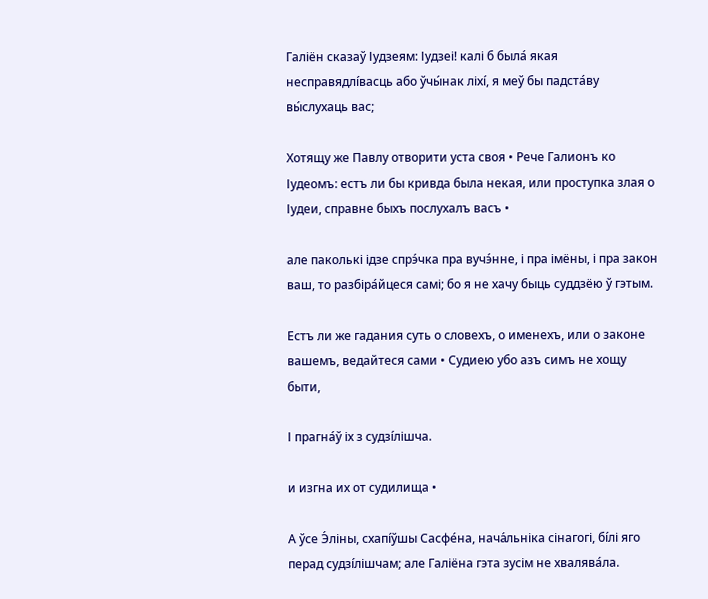Галіён сказаў Іудзеям: Іудзеі! калі б была́ якая несправядлíвасць або ўчы́нак ліхí, я меў бы падста́ву вы́слухаць вас;

Хотящу же Павлу отворити уста своя • Рече Галионъ ко Іудеомъ: естъ ли бы кривда была некая, или проступка злая о Іудеи, справне быхъ послухалъ васъ •

але паколькі ідзе спрэ́чка пра вучэ́нне, і пра імёны, і пра закон ваш, то разбіра́йцеся самі; бо я не хачу быць суддзёю ў гэтым.

Естъ ли же гадания суть о словехъ, о именехъ, или о законе вашемъ, ведайтеся сами • Судиею убо азъ симъ не хощу быти,

І прагна́ў іх з судзíлішча.

и изгна их от судилища •

А ўсе Э́ліны, схапíўшы Сасфе́на, нача́льніка сінагогі, бíлі яго перад судзíлішчам; але Галіёна гэта зусім не хвалява́ла.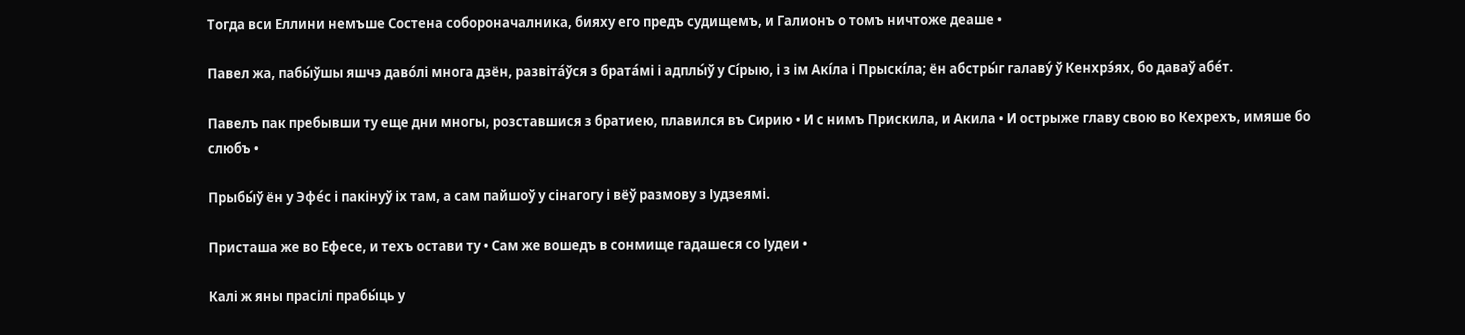Тогда вси Еллини немъше Состена собороначалника, бияху его предъ судищемъ, и Галионъ о томъ ничтоже деаше •

Павел жа, пабы́ўшы яшчэ даво́лі многа дзён, развіта́ўся з брата́мі і адплы́ў у Сíрыю, і з ім Акíла і Прыскíла; ён абстры́г галаву́ ў Кенхрэ́ях, бо даваў абе́т.

Павелъ пак пребывши ту еще дни многы, розставшися з братиею, плавился въ Сирию • И с нимъ Прискила, и Акила • И острыже главу свою во Кехрехъ, имяше бо слюбъ •

Прыбы́ў ён у Эфе́с і пакінуў іх там, а сам пайшоў у сінагогу і вёў размову з Іудзеямі.

Присташа же во Ефесе, и техъ остави ту • Сам же вошедъ в сонмище гадашеся со Іудеи •

Калі ж яны прасілі прабы́ць у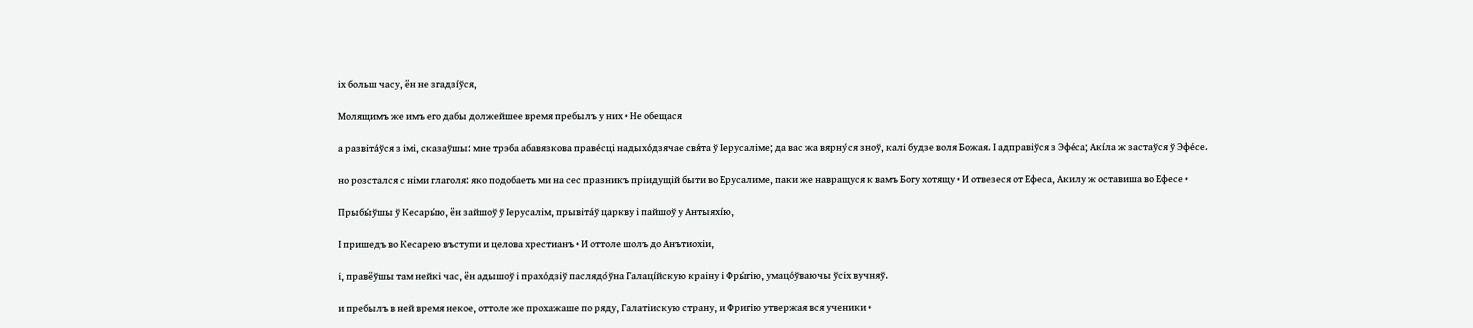іх больш часу, ён не згадзíўся,

Молящимъ же имъ его дабы должейшее время пребылъ у них • Не обещася

а развіта́ўся з імі, сказаўшы: мне трэба абавязкова праве́сці надыхо́дзячае свя́та ў Іерусаліме; да вас жа вярну́ся зноў, калі будзе воля Божая. І адправіўся з Эфе́са; Акíла ж застаўся ў Эфе́се.

но розстался с німи глаголя: яко подобаеть ми на сес празникъ пріидущій быти во Ерусалиме, паки же навращуся к вамъ Богу хотящу • И отвезеся от Ефеса, Акилу ж оставиша во Ефесе •

Прыбы́ўшы ў Кесары́ю, ён зайшоў ў Іерусалім, прывіта́ў царкву і пайшоў у Антыяхíю,

І пришедъ во Кесарею въступи и целова хрестианъ • И оттоле шолъ до Анътиохіи,

і, правёўшы там нейкі час, ён адышоў і прахо́дзіў паслядо́ўна Галацíйскую краіну і Фры́гію, умацо́ўваючы ўсіх вучняў.

и пребылъ в ней время некое, оттоле же прохажаше по ряду, Галатіискую страну, и Фригію утвержая вся ученики •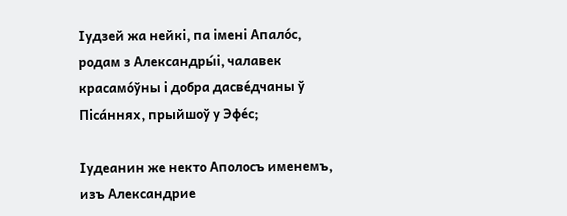Іудзей жа нейкі, па імені Апало́с, родам з Александры́і, чалавек красамо́ўны і добра дасве́дчаны ў Піса́ннях, прыйшоў у Эфе́с;

Іудеанин же некто Аполосъ именемъ, изъ Александрие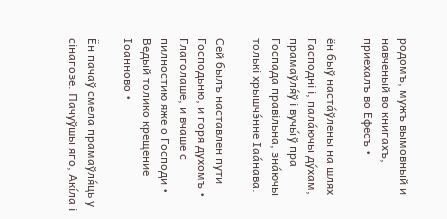родомъ, мужъ вымовный и навченый во книгахъ, приехалъ во Ефесъ •

ён быў наста́ўлены на шлях Гасподні і, пала́ючы ду́хам, прамаўля́ў і вучы́ў пра Госпада правільна, зна́ючы толькі хрышчэ́нне Іаа́нава.

Сей былъ наставлен пути Господьню, и горя духомъ • Глаголаше, и вчаше с пилностию яже о Господи • Ведый толико крещение Іоанново •

Ён пачаў смела прамаўля́ць у сінагозе. Пачуўшы яго, Акíла і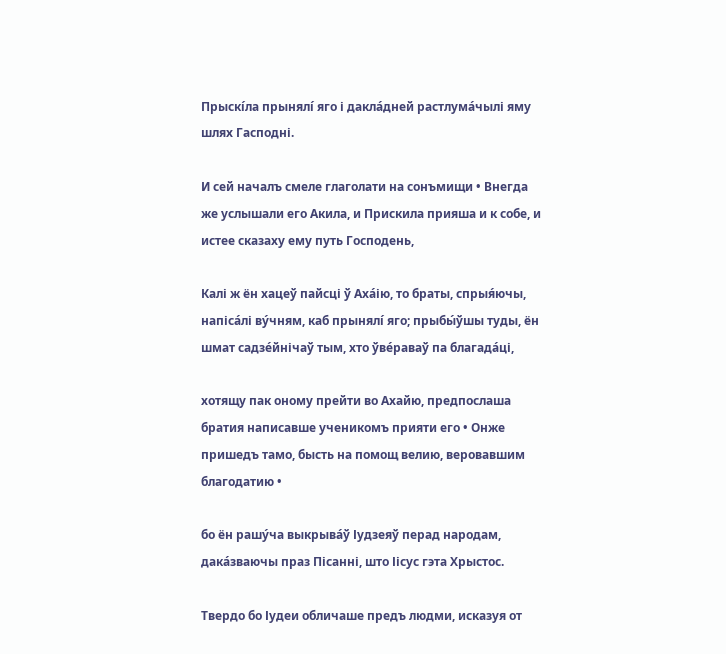Прыскíла прынялí яго і дакла́дней растлума́чылі яму шлях Гасподні.

И сей началъ смеле глаголати на сонъмищи • Внегда же услышали его Акила, и Прискила прияша и к собе, и истее сказаху ему путь Господень,

Калі ж ён хацеў пайсці ў Аха́ію, то браты, спрыя́ючы, напіса́лі ву́чням, каб прынялí яго; прыбы́ўшы туды, ён шмат садзе́йнічаў тым, хто ўве́раваў па благада́ці,

хотящу пак оному прейти во Ахайю, предпослаша братия написавше ученикомъ прияти его • Онже пришедъ тамо, бысть на помощ велию, веровавшим благодатию •

бо ён рашу́ча выкрыва́ў Іудзеяў перад народам, дака́зваючы праз Пісанні, што Іісус гэта Хрыстос.

Твердо бо Іудеи обличаше предъ людми, исказуя от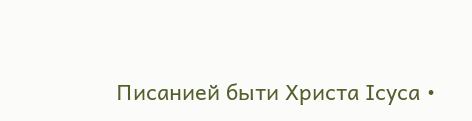Писанией быти Христа Ісуса •